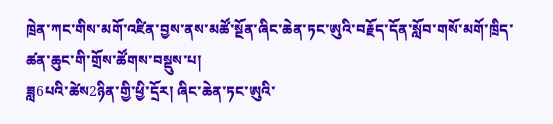ཁྲེན་ཀང་གིས་མགོ་འཛིན་བྱས་ནས་མཚོ་སྔོན་ཞིང་ཆེན་ཏང་ཨུའི་བརྗོད་དོན་སློབ་གསོ་མགོ་ཁྲིད་ཚན་ཆུང་གི་གྲོས་ཚོགས་བསྡུས་པ།
ཟླ6པའི་ཚེས2ཉིན་གྱི་ཕྱི་དྲོར། ཞིང་ཆེན་ཏང་ཨུའི་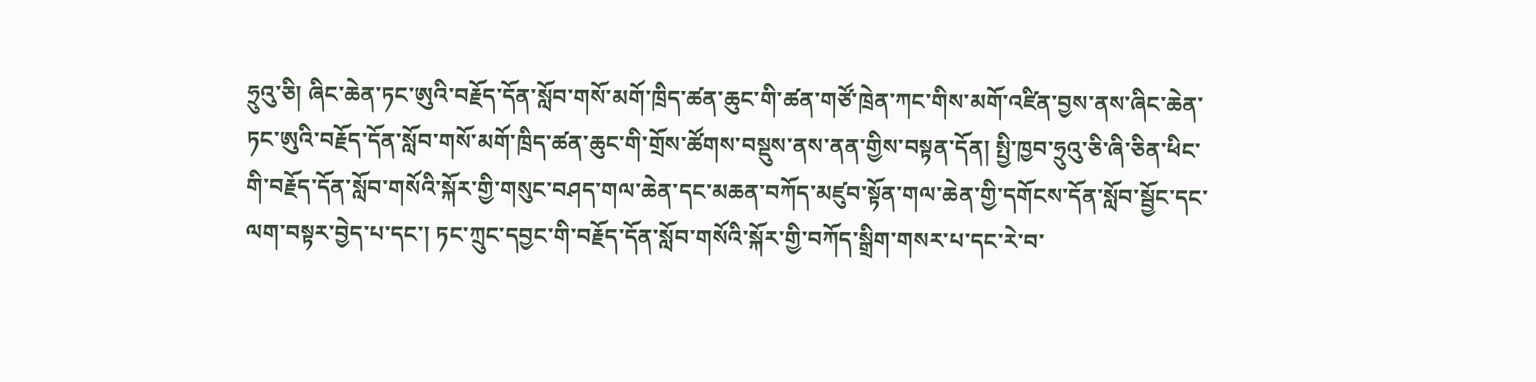ཧྲུའུ་ཅི། ཞིང་ཆེན་ཏང་ཨུའི་བརྗོད་དོན་སློབ་གསོ་མགོ་ཁྲིད་ཚན་ཆུང་གི་ཚན་གཙོ་ཁྲེན་ཀང་གིས་མགོ་འཛིན་བྱས་ནས་ཞིང་ཆེན་ཏང་ཨུའི་བརྗོད་དོན་སློབ་གསོ་མགོ་ཁྲིད་ཚན་ཆུང་གི་གྲོས་ཚོགས་བསྡུས་ནས་ནན་གྱིས་བསྟན་དོན། སྤྱི་ཁྱབ་ཧྲུའུ་ཅི་ཞི་ཅིན་ཕིང་གི་བརྗོད་དོན་སློབ་གསོའི་སྐོར་གྱི་གསུང་བཤད་གལ་ཆེན་དང་མཆན་བཀོད་མཛུབ་སྟོན་གལ་ཆེན་གྱི་དགོངས་དོན་སློབ་སྦྱོང་དང་ལག་བསྟར་བྱེད་པ་དང་། ཏང་ཀྲུང་དབྱང་གི་བརྗོད་དོན་སློབ་གསོའི་སྐོར་གྱི་བཀོད་སྒྲིག་གསར་པ་དང་རེ་བ་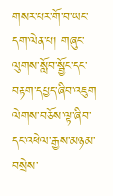གསར་པར་གོ་བ་ཡང་དག་ལེན་པ། གཞུང་ལུགས་སློབ་སྦྱོང་དང་བརྟག་དཔྱད་ཞིབ་འཇུག ལེགས་བཅོས་ལྟ་ཞིབ་དང་འཕེལ་རྒྱས་མཉམ་བསྲེས་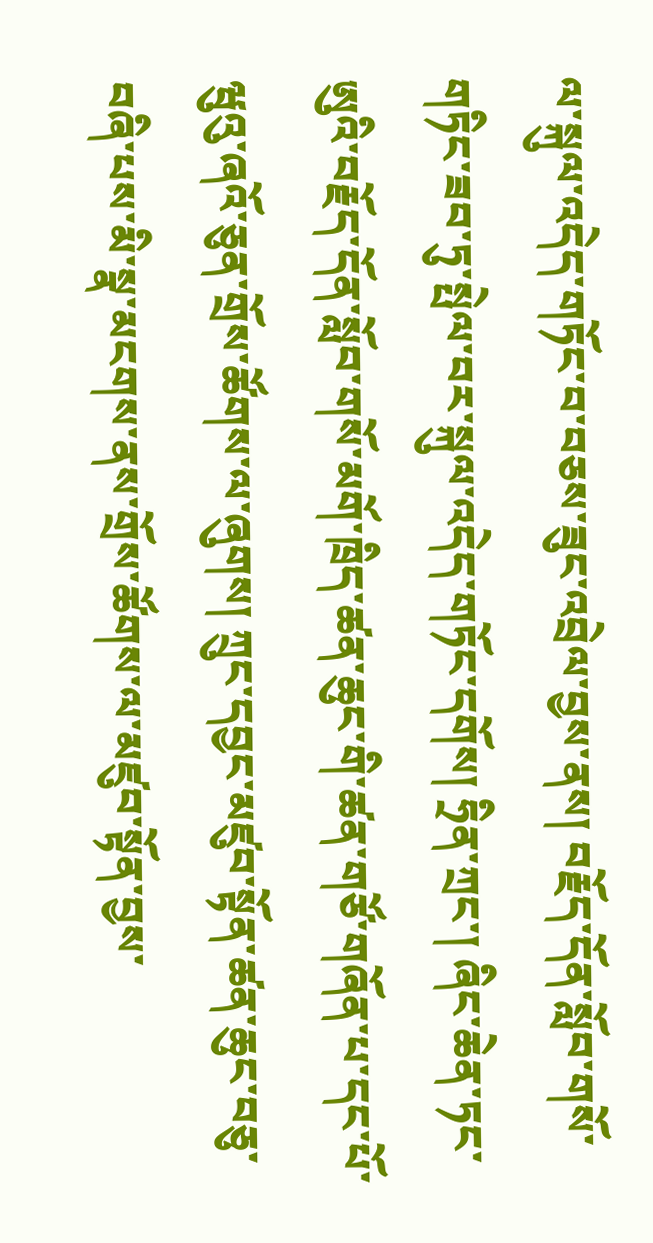ལ་སྐུལ་འདེད་གཏོང་བ་བཅས་ཟུང་འབྲེལ་བྱས་ནས། བརྗོད་དོན་སློབ་གསོ་གཏིང་ཟབ་ཏུ་སྤེལ་བར་སྐུལ་འདེད་གཏོང་དགོས། ཧྲིན་ཀྲང་། ཞིང་ཆེན་ཏང་ཨུའི་བརྗོད་དོན་སློབ་གསོ་མགོ་ཁྲིད་ཚན་ཆུང་གི་ཚན་གཙོ་གཞོན་པ་དང་པོ་ཝུའུ་ཞའོ་ཅུན་གྲོས་ཚོགས་ལ་ཞུགས། ཀྲུང་དབྱང་མཛུབ་སྟོན་ཚན་ཆུང་བཅུ་བཞི་པས་མི་སྣ་མངགས་ནས་གྲོས་ཚོགས་ལ་མཛུབ་སྟོན་བྱས་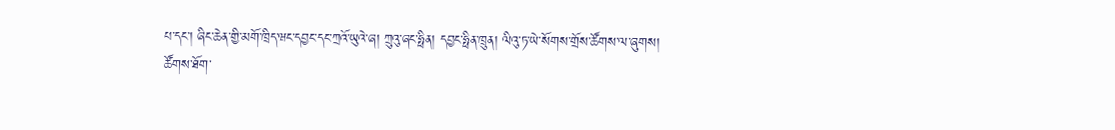པ་དང་། ཞིང་ཆེན་གྱི་མགོ་ཁྲིད་ཝང་དབྱང་དང་ཀྲའོ་ཡུའེ་ཞ། ཀྲུའུ་ཞང་ཧྥིན། དབྱང་ཧྥིན་ཁྲུན། ལིའུ་ཏ་ཡེ་སོགས་གྲོས་ཚོགས་ལ་ཞུགས།
ཚོགས་ཐོག་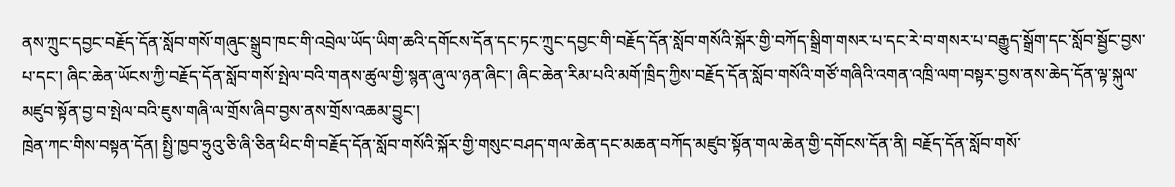ནས་ཀྲུང་དབྱང་བརྗོད་དོན་སློབ་གསོ་གཞུང་སྒྲུབ་ཁང་གི་འབྲེལ་ཡོད་ཡིག་ཆའི་དགོངས་དོན་དང་ཏང་ཀྲུང་དབྱང་གི་བརྗོད་དོན་སློབ་གསོའི་སྐོར་གྱི་བཀོད་སྒྲིག་གསར་པ་དང་རེ་བ་གསར་པ་བརྒྱུད་སྒྲོག་དང་སློབ་སྦྱོང་བྱས་པ་དང་། ཞིང་ཆེན་ཡོངས་ཀྱི་བརྗོད་དོན་སློབ་གསོ་སྤེལ་བའི་གནས་ཚུལ་གྱི་སྙན་ཞུ་ལ་ཉན་ཞིང་། ཞིང་ཆེན་རིམ་པའི་མགོ་ཁྲིད་ཀྱིས་བརྗོད་དོན་སློབ་གསོའི་གཙོ་གཞིའི་འགན་འཁྲི་ལག་བསྟར་བྱས་ནས་ཆེད་དོན་ལྟ་སྐུལ་མཛུབ་སྟོན་བྱ་བ་སྤེལ་བའི་ཇུས་གཞི་ལ་གྲོས་ཞིབ་བྱས་ནས་གྲོས་འཆམ་བྱུང་།
ཁྲེན་ཀང་གིས་བསྟན་དོན། སྤྱི་ཁྱབ་ཧྲུའུ་ཅི་ཞི་ཅིན་ཕིང་གི་བརྗོད་དོན་སློབ་གསོའི་སྐོར་གྱི་གསུང་བཤད་གལ་ཆེན་དང་མཆན་བཀོད་མཛུབ་སྟོན་གལ་ཆེན་གྱི་དགོངས་དོན་ནི། བརྗོད་དོན་སློབ་གསོ་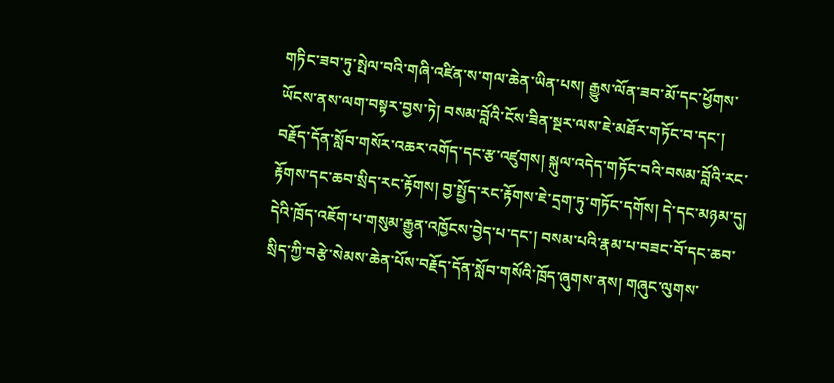གཏིང་ཟབ་ཏུ་སྤེལ་བའི་གཞི་འཛིན་ས་གལ་ཆེན་ཡིན་པས། རྒྱུས་ལོན་ཟབ་མོ་དང་ཕྱོགས་ཡོངས་ནས་ལག་བསྟར་བྱས་ཏེ། བསམ་བློའི་ངོས་ཟིན་སྔར་ལས་ཇེ་མཐོར་གཏོང་བ་དང་། བརྗོད་དོན་སློབ་གསོར་འཆར་འགོད་དང་རྩ་འཛུགས། སྐུལ་འདེད་གཏོང་བའི་བསམ་བློའི་རང་རྟོགས་དང་ཆབ་སྲིད་རང་རྟོགས། བྱ་སྤྱོད་རང་རྟོགས་ཇེ་དྲག་ཏུ་གཏོང་དགོས། དེ་དང་མཉམ་དུ། དེའི་ཁྲོད་འཇོག་པ་གསུམ་རྒྱུན་འཁྱོངས་བྱེད་པ་དང་། བསམ་པའི་རྣམ་པ་བཟང་བོ་དང་ཆབ་སྲིད་ཀྱི་བརྩེ་སེམས་ཆེན་པོས་བརྗོད་དོན་སློབ་གསོའི་ཁྲོད་ཞུགས་ནས། གཞུང་ལུགས་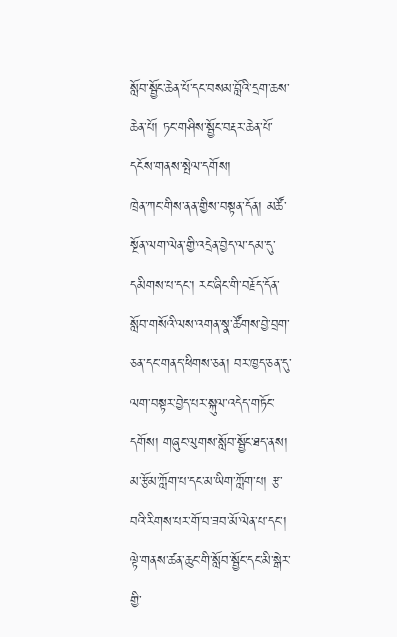སློབ་སྦྱོང་ཆེན་པོ་དང་བསམ་བློའི་དྲག་ཆས་ཆེན་པོ། ཏང་གཤིས་སྦྱོང་བརྡར་ཆེན་པོ་དངོས་གནས་སྤེལ་དགོས།
ཁྲེན་ཀང་གིས་ནན་གྱིས་བསྟན་དོན། མཚོ་སྔོན་ལག་ལེན་གྱི་འདྲེན་བྱེད་ལ་དམ་དུ་དམིགས་པ་དང་། རང་ཞིང་གི་བརྗོད་དོན་སློབ་གསོའི་ལས་འགན་སྣ་ཚོགས་བྱེ་བྲག་ཅན་དང་གནད་ཕིགས་ཅན། བར་ཁྱད་ཅན་དུ་ལག་བསྟར་བྱེད་པར་སྐུལ་འདེད་གཏོང་དགོས། གཞུང་ལུགས་སློབ་སྦྱོང་ཐད་ནས། མ་རྩོམ་ཀློག་པ་དང་མ་ཡིག་ཀློག་པ། རྩ་བའི་རིགས་པར་གོ་བ་ཟབ་མོ་ལེན་པ་དང་། ལྟེ་གནས་ཚན་ཆུང་གི་སློབ་སྦྱོང་དང་མི་སྒེར་གྱི་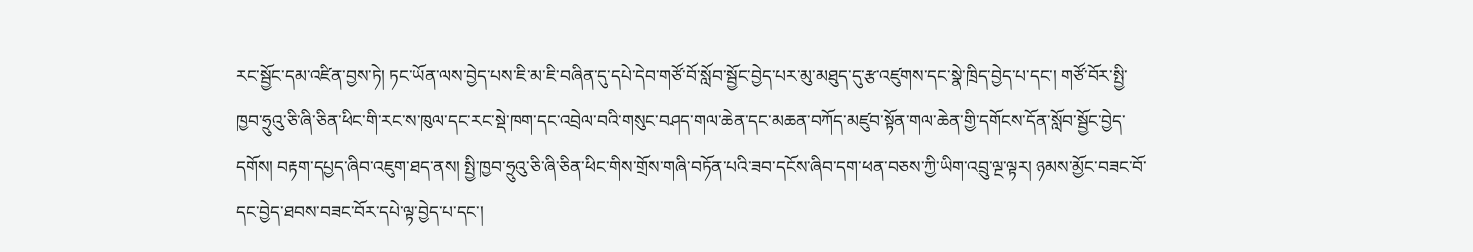རང་སྦྱོང་དམ་འཛིན་བྱས་ཏེ། ཏང་ཡོན་ལས་བྱེད་པས་ཇི་མ་ཇི་བཞིན་དུ་དཔེ་དེབ་གཙོ་བོ་སློབ་སྦྱོང་བྱེད་པར་མུ་མཐུད་དུ་རྩ་འཛུགས་དང་སྣེ་ཁྲིད་བྱེད་པ་དང་། གཙོ་བོར་སྤྱི་ཁྱབ་ཧྲུའུ་ཅི་ཞི་ཅིན་ཕིང་གི་རང་ས་ཁུལ་དང་རང་སྡེ་ཁག་དང་འབྲེལ་བའི་གསུང་བཤད་གལ་ཆེན་དང་མཆན་བཀོད་མཛུབ་སྟོན་གལ་ཆེན་གྱི་དགོངས་དོན་སློབ་སྦྱོང་བྱེད་དགོས། བརྟག་དཔྱད་ཞིབ་འཇུག་ཐད་ནས། སྤྱི་ཁྱབ་ཧྲུའུ་ཅི་ཞི་ཅིན་ཕིང་གིས་གྲོས་གཞི་བཏོན་པའི་ཟབ་དངོས་ཞིབ་དག་ཕན་བཅས་ཀྱི་ཡིག་འབྲུ་ལྔ་ལྟར། ཉམས་མྱོང་བཟང་བོ་དང་བྱེད་ཐབས་བཟང་བོར་དཔེ་ལྟ་བྱེད་པ་དང་།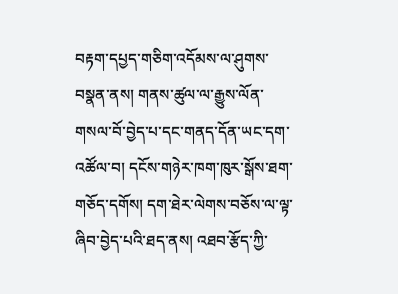བརྟག་དཔྱད་གཅིག་འདོམས་ལ་ཤུགས་བསྣན་ནས། གནས་ཚུལ་ལ་རྒྱུས་ལོན་གསལ་བོ་བྱེད་པ་དང་གནད་དོན་ཡང་དག་འཚོལ་བ། དངོས་གཉེར་ཁག་ཁུར་སྒོས་ཐག་གཅོད་དགོས། དག་ཐེར་ལེགས་བཅོས་ལ་ལྟ་ཞིབ་བྱེད་པའི་ཐད་ནས། འཐབ་རྩོད་ཀྱི་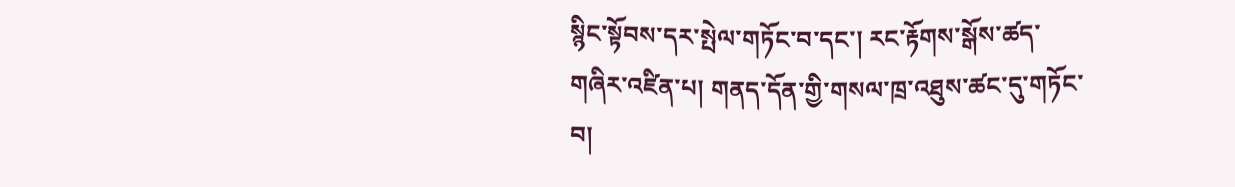སྙིང་སྟོབས་དར་སྤེལ་གཏོང་བ་དང་། རང་རྟོགས་སྒོས་ཚད་གཞིར་འཛིན་པ། གནད་དོན་གྱི་གསལ་ཁྲ་འཐུས་ཚང་དུ་གཏོང་བ།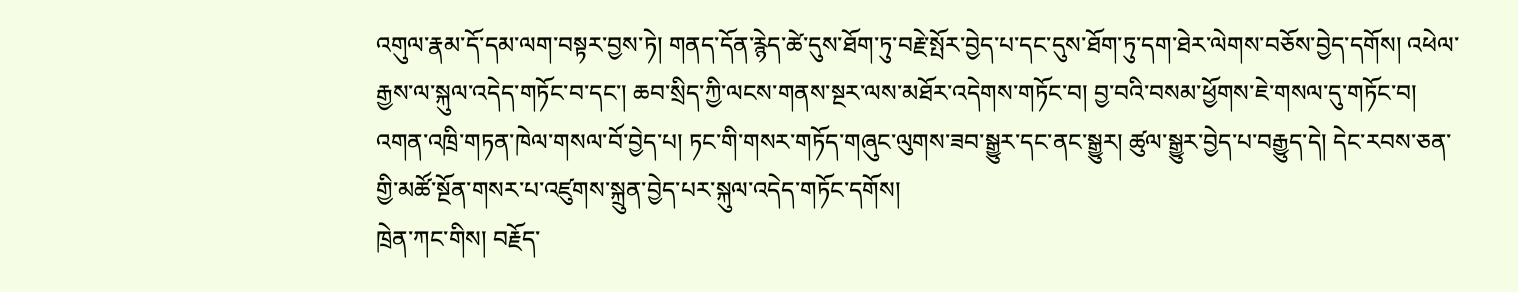འགུལ་རྣམ་དོ་དམ་ལག་བསྟར་བྱས་ཏེ། གནད་དོན་རྙེད་ཚེ་དུས་ཐོག་ཏུ་བརྗེ་སྤོར་བྱེད་པ་དང་དུས་ཐོག་ཏུ་དག་ཐེར་ལེགས་བཅོས་བྱེད་དགོས། འཕེལ་རྒྱས་ལ་སྐུལ་འདེད་གཏོང་བ་དང་། ཆབ་སྲིད་ཀྱི་ལངས་གནས་སྔར་ལས་མཐོར་འདེགས་གཏོང་བ། བྱ་བའི་བསམ་ཕྱོགས་ཇེ་གསལ་དུ་གཏོང་བ། འགན་འཁྲི་གཏན་ཁེལ་གསལ་བོ་བྱེད་པ། ཏང་གི་གསར་གཏོད་གཞུང་ལུགས་ཟབ་སྒྱུར་དང་ནང་སྒྱུར། ཚུལ་སྒྱུར་བྱེད་པ་བརྒྱུད་དེ། དེང་རབས་ཅན་གྱི་མཚོ་སྔོན་གསར་པ་འཛུགས་སྐྲུན་བྱེད་པར་སྐུལ་འདེད་གཏོང་དགོས།
ཁྲེན་ཀང་གིས། བརྗོད་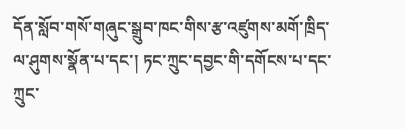དོན་སློབ་གསོ་གཞུང་སྒྲུབ་ཁང་གིས་རྩ་འཛུགས་མགོ་ཁྲིད་ལ་ཤུགས་སྣོན་པ་དང་། ཏང་ཀྲུང་དབྱང་གི་དགོངས་པ་དང་ཀྲུང་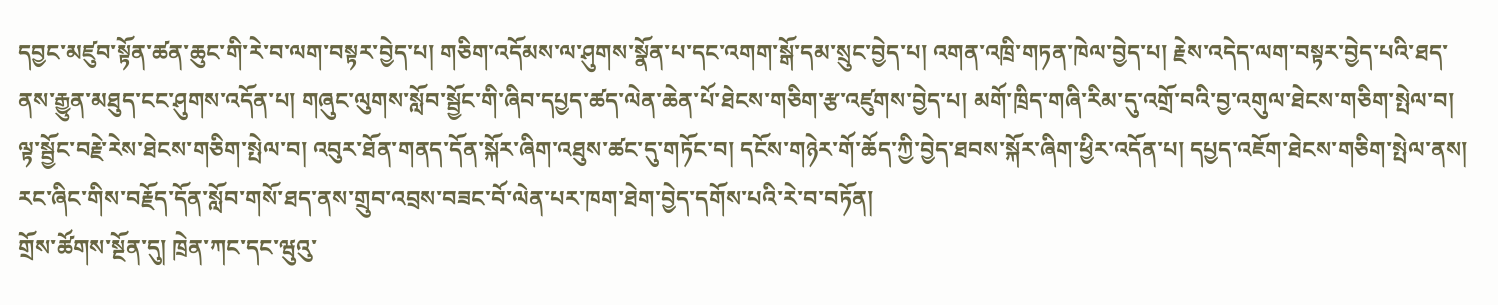དབྱང་མཛུབ་སྟོན་ཚན་ཆུང་གི་རེ་བ་ལག་བསྟར་བྱེད་པ། གཅིག་འདོམས་ལ་ཤུགས་སྣོན་པ་དང་འགག་སྒོ་དམ་སྲུང་བྱེད་པ། འགན་འཁྲི་གཏན་ཁེལ་བྱེད་པ། རྗེས་འདེད་ལག་བསྟར་བྱེད་པའི་ཐད་ནས་རྒྱུན་མཐུད་ངང་ཤུགས་འདོན་པ། གཞུང་ལུགས་སློབ་སྦྱོང་གི་ཞིབ་དཔྱད་ཚད་ལེན་ཆེན་པོ་ཐེངས་གཅིག་རྩ་འཛུགས་བྱེད་པ། མགོ་ཁྲིད་གཞི་རིམ་དུ་འགྲོ་བའི་བྱ་འགུལ་ཐེངས་གཅིག་སྤེལ་བ། ལྟ་སྦྱོང་བརྗེ་རེས་ཐེངས་གཅིག་སྤེལ་བ། འབུར་ཐོན་གནད་དོན་སྐོར་ཞིག་འཐུས་ཚང་དུ་གཏོང་བ། དངོས་གཉེར་གོ་ཆོད་ཀྱི་བྱེད་ཐབས་སྐོར་ཞིག་ཕྱིར་འདོན་པ། དཔྱད་འཇོག་ཐེངས་གཅིག་སྤེལ་ནས། རང་ཞིང་གིས་བརྗོད་དོན་སློབ་གསོ་ཐད་ནས་གྲུབ་འབྲས་བཟང་བོ་ལེན་པར་ཁག་ཐེག་བྱེད་དགོས་པའི་རེ་བ་བཏོན།
གྲོས་ཚོགས་སྔོན་དུ། ཁྲེན་ཀང་དང་ཝུའུ་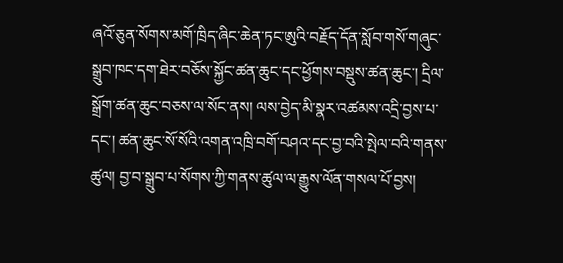ཞའོ་ཅུན་སོགས་མགོ་ཁྲིད་ཞིང་ཆེན་ཏང་ཨུའི་བརྗོད་དོན་སློབ་གསོ་གཞུང་སྒྲུབ་ཁང་དག་ཐེར་བཅོས་སྐྱོང་ཚན་ཆུང་དང་ཕྱོགས་བསྡུས་ཚན་ཆུང་། དྲིལ་སྒྲོག་ཚན་ཆུང་བཅས་ལ་སོང་ནས། ལས་བྱེད་མི་སྣར་འཚམས་འདྲི་བྱས་པ་དང་། ཚན་ཆུང་སོ་སོའི་འགན་འཁྲི་བགོ་བཤའ་དང་བྱ་བའི་སྤེལ་བའི་གནས་ཚུལ། བྱ་བ་སྒྲུབ་པ་སོགས་ཀྱི་གནས་ཚུལ་ལ་རྒྱུས་ལོན་གསལ་པོ་བྱས།